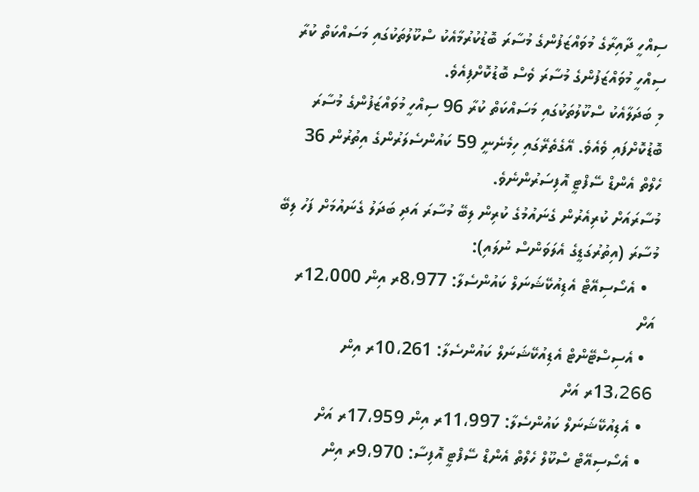ސިއްހީ ދާއިރާގެ މުވައްޒަފުންގެ މުސާރަ ބޮޑުކުރުމާއެކު ސްކޫލުތަކުގައި މަސައްކަތް ކުރާ ސިއްހީ މުވައްޒަފުންގެ މުސާރަ ވެސް ބޮޑުކޮށްފިއެވެ.
މި ބަދަލާއެކު ސްކޫލުތަކުގައި މަސައްކަތް ކުރާ 96 ސިއްހީ މުވައްޒަފުންގެ މުސާރަ ބޮޑުކޮށްފައި ވެއެވެ. އޭގެތެރޭގައި ހިމެނެނީ 59 ކައުންސެލަރުންގެ އިތުރުން 36 ހެލްތް އެންޑް ސޭފްޓީ އޮފިސަރުންނެވެ.
މުސާރައަށް ކުރިއެރުން ގެނައުމުގެ ކުރިން ލިބޭ މުސާރަ އަދި ބަދަލު ގެނައުމަށް ފަހު ލިބޭ މުސާރަ (އިތުރުގަޑީގެ އެލަވަންސް ނުލައި):
  • އެސޯސިއޭޓް އެޑިއުކޭޝަނަލް ކައުންސެލާ: 8،977ރ އިން 12،000ރ އަށް
  • އެސިސްޓޭންޓް އެޑިއުކޭޝަނަލް ކައުންސެލާ: 10،261ރ އިން 13،266ރ އަށް
  • އެޑިއުކޭޝަނަލް ކައުންސެލާ: 11،997ރ އިން 17،959ރ އަށް
  • އެސޯސިއޭޓް ސްކޫލް ހެލްތް އެންޑް ސޭފްޓީ އޮފިސާ: 9،970ރ އިން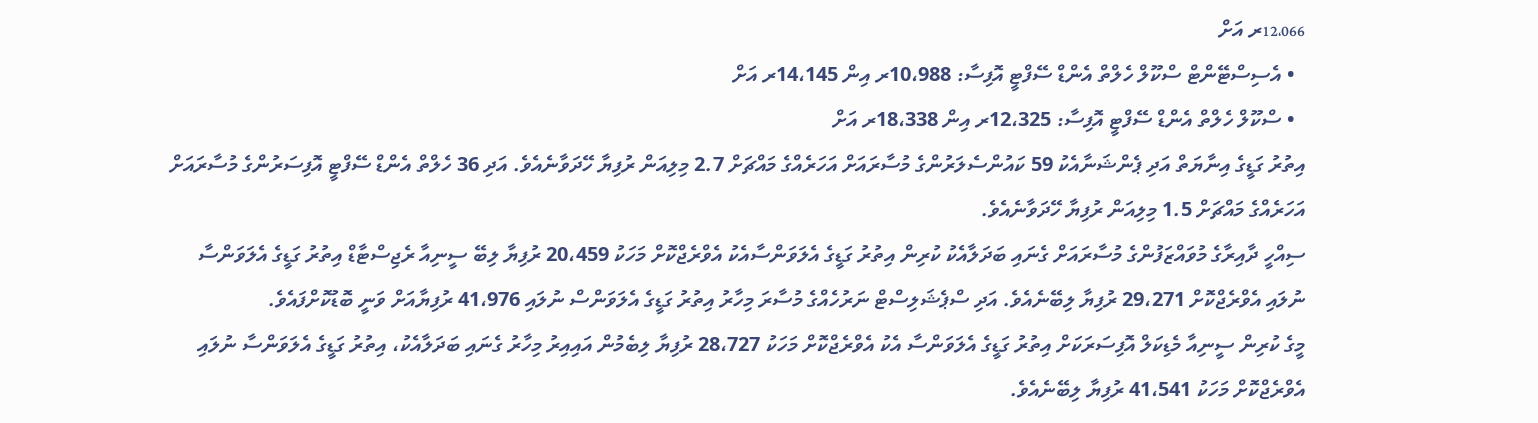12،066ރ އަށް
  • އެސިސްޓޭންޓް ސްކޫލް ހެލްތް އެންޑް ސޭފްޓީ އޮފިސާ: 10،988ރ އިން 14،145ރ އަށް
  • ސްކޫލް ހެލްތް އެންޑް ސޭފްޓީ އޮފިސާ: 12،325ރ އިން 18،338ރ އަށް
އިތުރު ގަޑީގެ އިނާޔަތް އަދި ޕެންޝަނާއެކު 59 ކައުންސެލަރުންގެ މުސާރައަށް އަހަރެއްގެ މައްޗަށް 2.7 މިލިއަން ރުފިޔާ ހޭދަވާނެއެވެ. އަދި 36 ހެލްތް އެންޑް ސޭފްޓީ އޮފިސަރުންގެ މުސާރައަށް އަހަރެއްގެ މައްޗަށް 1.5 މިލިއަން ރުފިޔާ ހޭދަވާނެއެވެ.
ސިއްހީ ދާއިރާގެ މުވައްޒަފުންގެ މުސާރައަށް ގެނައި ބަދަލާއެކު ކުރިން އިތުރު ގަޑީގެ އެލަވަންސާއެކު އެވްރެޖްކޮށް މަހަކު 20،459 ރުފިޔާ ލިބޭ ސީނިއާ ރެޖިސްޓާޑް އިތުރު ގަޑީގެ އެލަވަންސާ ނުލައި އެވްރެޖްކޮށް 29،271 ރުފިޔާ ލިބޭނެއެވެ. އަދި ސްޕެޝަލިސްޓް ނަރުހެއްގެ މުސާރަ މިހާރު އިތުރު ގަޑީގެ އެލަވަންސް ނުލައި 41،976 ރުފިޔާއަށް ވަނީ ބޮޑުކޮށްފައެވެ.
މީގެ ކުރިން ސީނިއާ މެޑިކަލް އޮފިސަރަކަށް އިތުރު ގަޑީގެ އެލަވަންސާ އެކު އެވްރެޖްކޮށް މަހަކު 28،727 ރުފިޔާ ލިބެމުން އައިއިރު މިހާރު ގެނައި ބަދަލާއެކު، އިތުރު ގަޑީގެ އެލަވަންސާ ނުލައި އެވްރެޖްކޮށް މަހަކު 41،541 ރުފިޔާ ލިބޭނެއެވެ.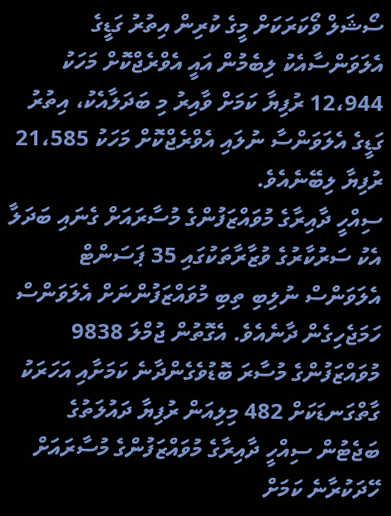ސޯޝަލް ވޯކަރަކަށް މީގެ ކުރިން އިތުރު ގަޑީގެ އެލަވަންސާއެކު ލިބެމުން އައީ އެވްރެޖްކޮށް މަހަކު 12،944 ރުފިޔާ ކަމަށް ވާއިރު މި ބަދަލާއެކު، އިތުރު ގަޑީގެ އެލަވަންސާ ނުލައި އެވްރެޖްކޮށް މަހަކު 21،585 ރުފިޔާ ލިބޭނެއެވެ.
ސިއްހީ ދާއިރާގެ މުވައްޒަފުންގެ މުސާރައަށް ގެނައި ބަދަލާ އެކު ސަރުކާރުގެ ވުޒާރާތަކުގައި 35 ޕަސަންޓް އެލަވަންސް ނުލިބި ތިބި މުވައްޒަފުންނަށް އެލަވަންސް ހަމަޖެހިގެން ދާނެއެވެ. އެގޮތުން ޖުމްލަ 9838 މުވައްޒަފުންގެ މުސާރަ ބޮޑުވެގެންދާނެ ކަމަށާއި އަހަރަކު ގާތްގަނޑަކަށް 482 މިލިއަން ރުފިޔާ ދައުލަތުގެ ބަޖެޓުން ސިއްހީ ދާއިރާގެ މުވައްޒަފުންގެ މުސާރައަށް ހޭދަކުރާނެ ކަމަށް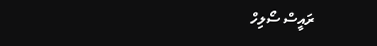ރައީސް ސޯލިހް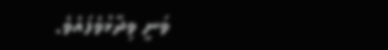ވަނީ ވިދާޅުވެފައެވެ.